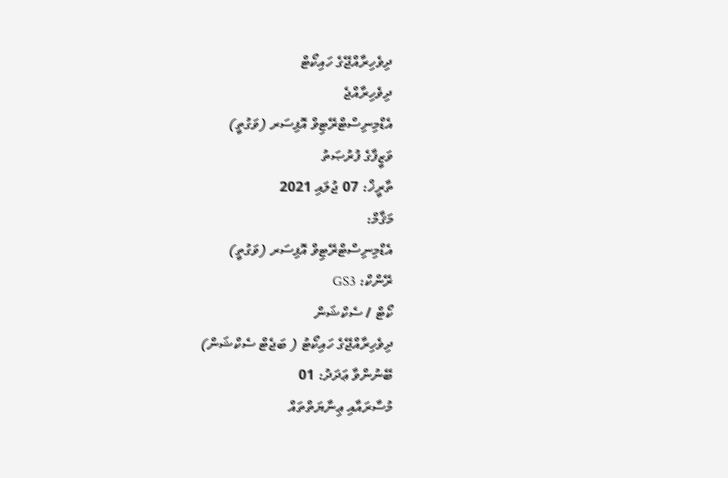ދިވެހިރާއްޖޭގެ ހައިކޯޓް
ދިވެހިރާއްޖެ
އެޑްމިނިސްޓްރޭޓިވް އޮފިސަރ (ވަގުތީ)
ވަޒީފާގެ ފުރުޞަތު
ތާރީޚް: 07 ޖުލައި 2021
މަޤާމް:
އެޑްމިނިސްޓްރޭޓިވް އޮފިސަރ (ވަގުތީ)
ރޭންކް: GS3
ކޯޓް / ސެކްޝަން
ދިވެހިރާއްޖޭގެ ހައިކޯޓު ( ބަޖެޓް ސެކްޝަން)
ބޭނުންވާ ޢަދަދު: 01
މުސާރައާއި ޢިނާޔަތްތައް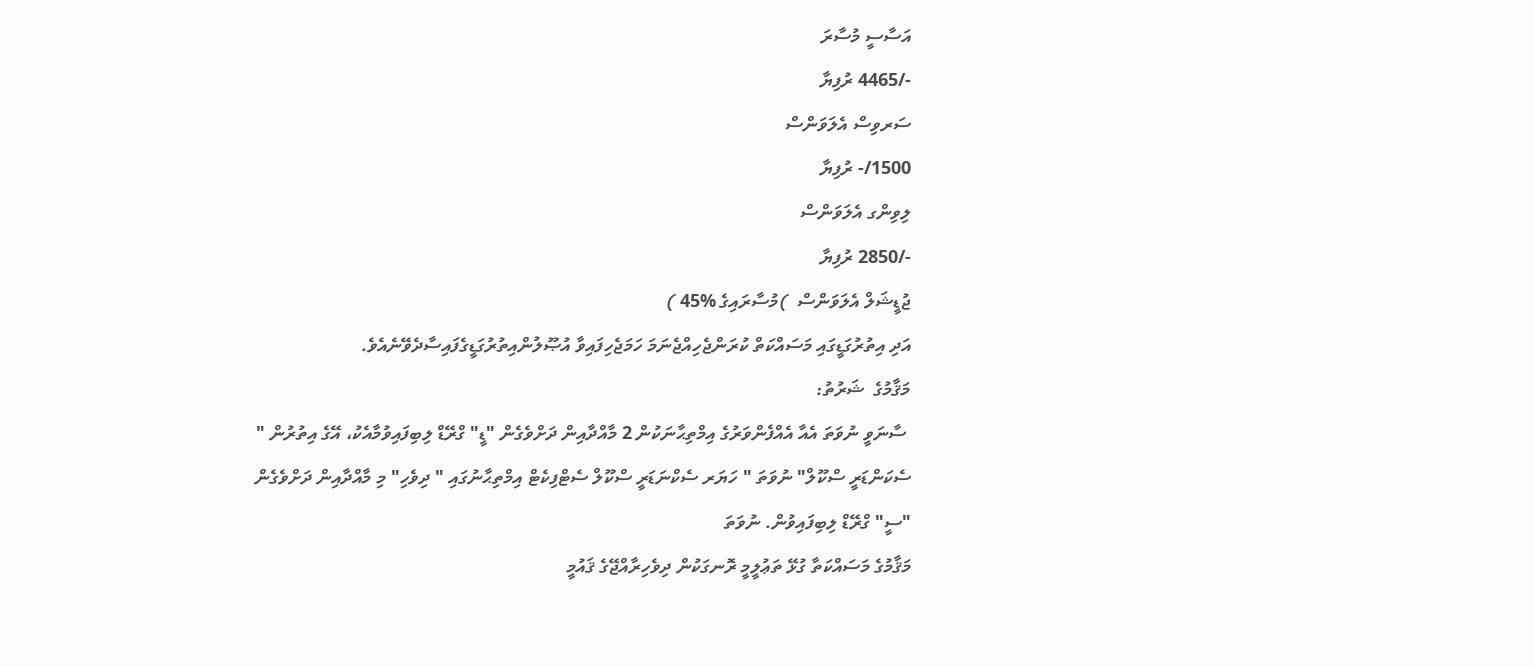އަސާސީ މުސާރަ
-/4465 ރުފިޔާ
ސަރވިސް އެލަވަންސް
1500/- ރުފިޔާ
ލިވިންގ އެލަވަންސް
-/2850 ރުފިޔާ
ޖުޑީޝަލް އެލަވަންސް  )މުސާރައިގެ %45 )
އަދި އިތުރުގަޑީގައި މަސައްކަތް ކުރަންޖެހިއްޖެނަމަ ހަމަޖެހިފައިވާ އުޞޫލުންއިތުރުގަޑީގެފައިސާދެވޭނެއެވެ.
މަޤާމުގެ  ޝަރުތު:
 ސާނަވީ ނުވަތަ އެއާ އެއްފެންވަރުގެ އިމްތިޙާނަކުން 2 މާއްދާއިން ދަށްވެގެން "ޑީ" ގްރޭޑް ލިބިފައިވުމާއެކު، އޭގެ އިތުރުން " ސެކަންޑަރީ ސްކޫލް" ނުވަތަ " ހަޔަރ ސެކްނަޑަރީ ސްކޫލް ސެޓްފިކެޓް އިމްތިޙާނުގައި " ދިވެހި" މި މާއްދާއިން ދަށްވެގެން "ސީ" ގްރޭޑް ލިބިފައިވުން. ނުވަތަ
މަޤާމުގެ މަސައްކަތާ ގުޅޭ ތަޢުލީމީ ރޮނގަކުން ދިވެހިރާއްޖޭގެ ޤައުމީ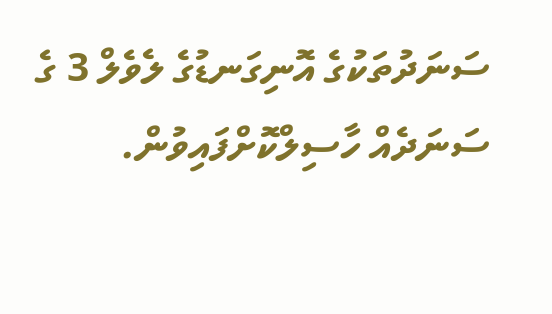ސަނަދުތަކުގެ އޮނިގަނޑުގެ ލެވެލް 3 ގެ ސަނަދެއް ހާސިލްކޮށްފައިވުން.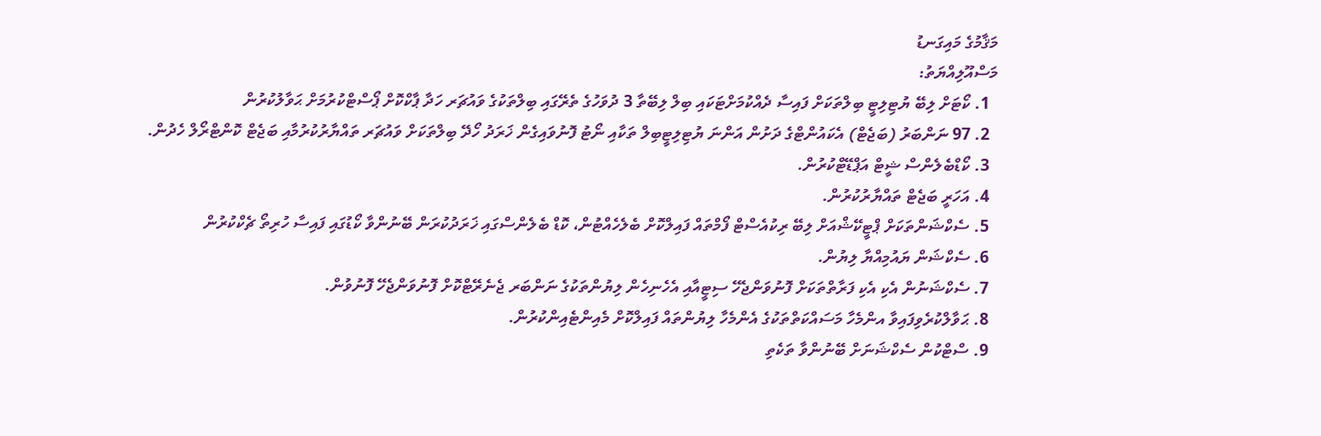މަޤާމުގެ މައިގަނޑު
މަސްއޫލިއްޔަތު:
  1. ކޯޓަށް ލިބޭ ޔުޓިލިޓީ ބިލްތަކަށް ފައިސާ ދެއްކުމަށްޓަކައި ބިލް ލިބޭތާ 3 ދުވަހުގެ ތެރޭގައި ބިލްތަކުގެ ވައުޗަރ ހަދާ ޕާކްކޮށް ޕޯސްޓްކުރުމަށް ޙަވާލުކުރުން
  2. 97 ނަންބަރު (ބަޖެޓް) އެކައުންޓްގެ ދަށުން އަންނަ ޔުޓިލިޓީބިލް ތަކާއި ނޯޓު ފޮނުވައިގެން ޚަރަދު ހޯދޭ ބިލްތަކަށް ވައުޗަރ ތައްޔާރުކުރުމާއި ބަޖެޓް ކޮންޓްރޯލް ހެދުން.
  3. ކޯޑްބެލެންސް ޝީޓް އަޕްޑޭޓްކުރުން.
  4. އަހަރީ ބަޖެޓް ތައްޔާރުކުރުން.
  5. ސެކްޝަންތަކަށް ޕްޓީކޭޝްއަށް ލިބޭ ރިކުއެސްޓް ފޯމްތައް ފައިލްކޮށް ބެލެހެއްޓުން، ކޮޑް ބެލެންސްގައި ޚަރަދުކުރަން ބޭނުންވާ ކޯޑުގައި ފައިސާ ހުރިތޯ ޗެކްކުރުން
  6. ސެކްޝަން ޔައުމިއްޔާ ލިޔުން.
  7. ސެކްޝަނުން އެކި އެކި ފަރާތްތަކަށް ފޮނުވަންޖެހޭ ސިޓީއާއި އެހެނިހެން ލިޔުންތަކުގެ ނަންބަރ ޖެނެރޭޓްކޮށް ފޮނުވަންޖެހޭ ފޮނުވުން.
  8. ޙަވާލްކުރެވިފައިވާ އންމެހާ މަސައްކަތްތަކުގެ އެންމެހާ ލިޔުންތައް ފައިލްކޮށް މެއިންޓެއިންކުރުން.
  9. ސްޓްކުން ސެކްޝަނަށް ބޭނުންވާ ތަކެތި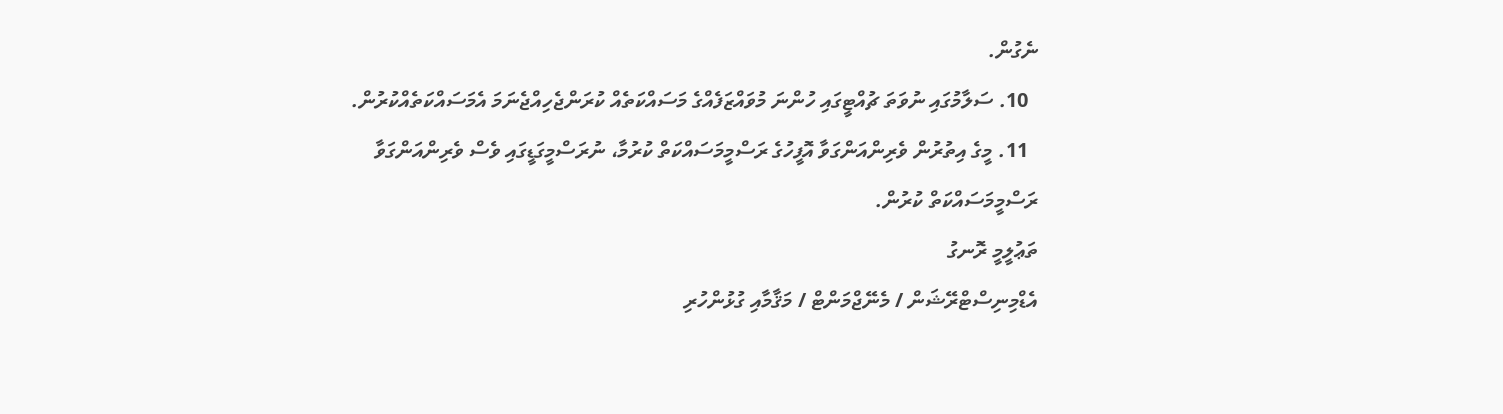ނެގުން.
  10. ސަލާމުގައި ނުވަތަ ޗުއްޓީގައި ހުންނަ މުވައްޒަފެއްގެ މަސައްކަތެއް ކުރަންޖެހިއްޖެނަމަ އެމަސައްކަތެއްކުރުން.
  11. މީގެ އިތުރުން ވެރިންއަންގަވާ އޮފީހުގެ ރަސްމީމަސައްކަތް ކުރުމާ، ނުރަސްމީގަޑީގައި ވެސް ވެރިންއަންގަވާ ރަސްމީމަސައްކަތް ކުރުން.
ތަޢުލީމީ ރޮނގު
އެޑްމިނިސްޓްރޭޝަން / މެނޭޖްމަންޓް / މަޤާމާއި ގުޅުންހުރި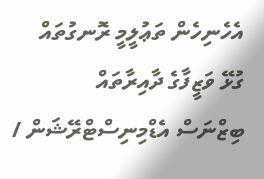އެހެނިހެން ތަޢުލީމީ ރޮނގުތައް
ގުޅޭ ވަޒީފާގެ ދާއިރާތައް
ބިޒްނަސް އެޑްމިނިސްޓްރޭޝަން /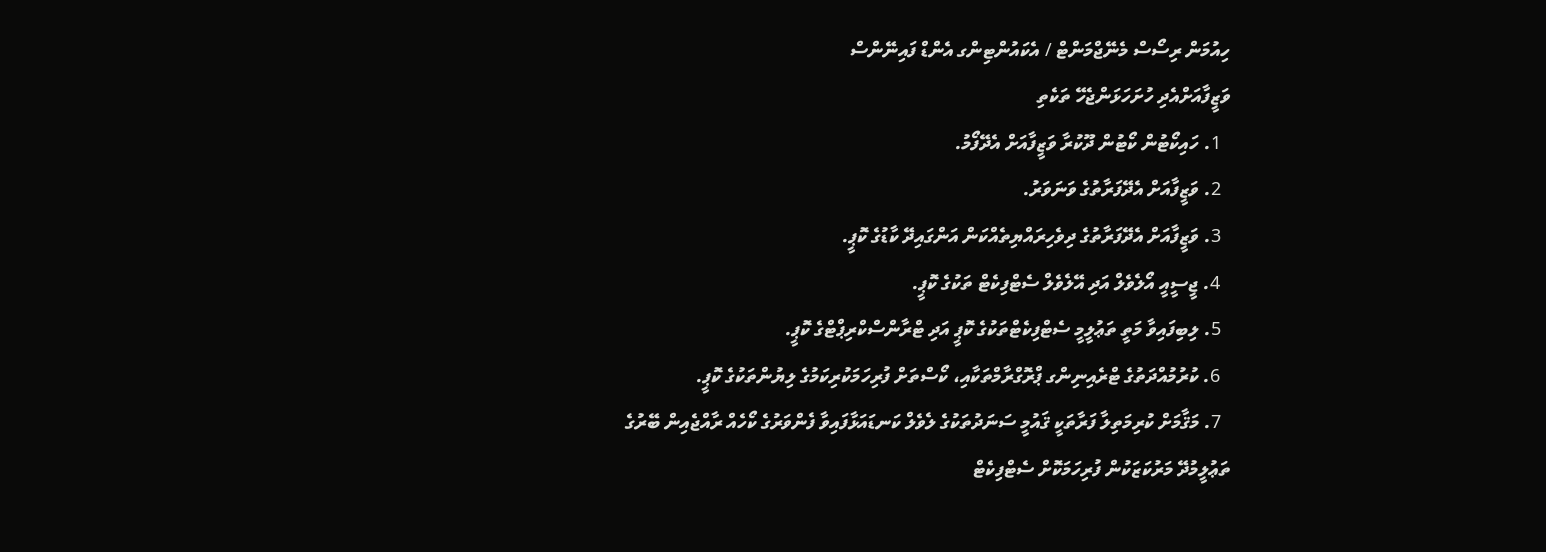ހިއުމަން ރިސޯސް މެނޭޖްމަންޓް / އެކައުންޓިންގ އެންޑް ފައިނޭންސް
ވަޒީފާއަށްއެދި ހުށަހަޅަންޖެހޭ ތަކެތި
  1. ހައިކޯޓުން ކޯޓުން ދޫކުރާ ވަޒީފާއަށް އެދޭފޯމު.
  2. ވަޒީފާއަށް އެދޭފަރާތުގެ ވަނަވަރު.
  3. ވަޒީފާއަށް އެދޭފަރާތުގެ ދިވެހިރައްޔިތެއްކަން އަންގައިދޭ ކާޑުގެ ކޮޕީ.
  4. ޖީސީއީ އޯލެވެލް އަދި އޭލެވެލް ސެޓްފިކެޓް ތަކުގެ ކޮޕީ.
  5. ލިބިފައިވާ މަތީ ތަޢުލީމީ ސެޓްފިކެޓްތަކުގެ ކޮޕީ އަދި ޓްރާންސްކްރިޕްޓްގެ ކޮޕީ.
  6. ކުރުމުއްދަތުގެ ޓްރެއިނިންގ ޕްރޮގްރާމްތަކާއި، ކޯސްތަށް ފުރިހަމަކުރިކަމުގެ ލިޔުންތަކުގެ ކޮޕީ.
  7. މަޤާމަށް ކުރިމަތިލާ ފަރާތަކީ ޤައުމީ ސަނަދުތަކުގެ ލެވެލް ކަނޑައަޅާފައިވާ ފެންވަރުގެ ކޯހެއް ރާއްޖެއިން ބޭރުގެ ތަޢުލީމުދޭ މަރުކަޒަކުން ފުރިހަމަކޮށް ސެޓްފިކެޓް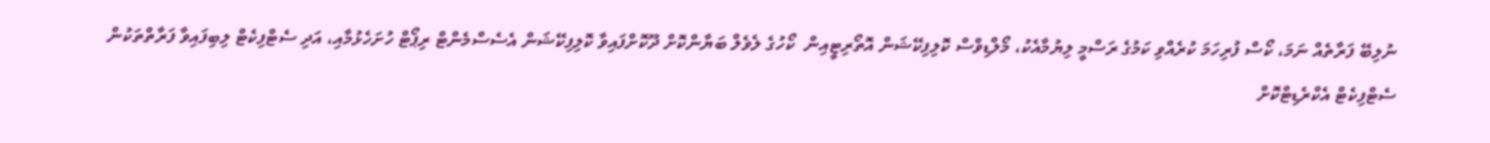ނުލިބޭ ފަރާތެއް ނަމަ، ކޯސް ފުރިހަމަ ކުރެއްވި ކަމުގެ ރަސްމީ ލިޔުމާއެކު، މޯލްޑިވްސް ކޮލިފިކޭޝަން އޮތޯރިޓީއިން  ކޯހުގެ ލެވެލް ބަޔާންކޮށް ދޫކޮށްފައިވާ ކޮލިފިކޭޝަން އެސެސްމެންޓް ރިޕޯޓް ހުށަހެޅުމާއި، އަދި ސެޓްފިކެޓް ލިބިފައިވާ ފަރާތްތަކުން ސެޓްފިކެޓް އެކްރެޑިޓްކޮށް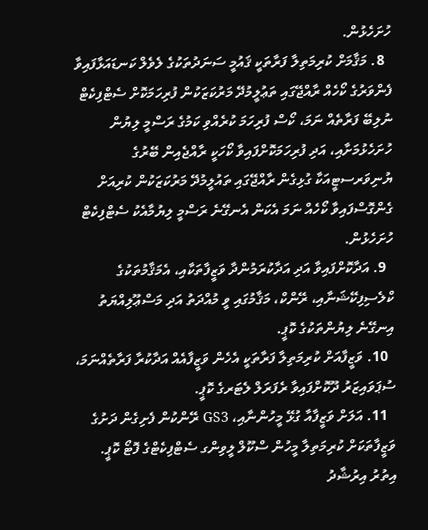ހުށަހެޅުން.
  8. މަޤާމަށް ކުރިމަތިލާ ފަރާތަކީ ޤައުމީ ސަނަދުތަކުގެ ލެވެލް ކަނޑައަޅާފައިވާ ފެންވަރުގެ ކޯހެއް ރާއްޖޭގައި ތަޢުލީމުދޭ މަރުކަޒަކުން ފުރިހަމަކޮށް ސެޓްފިކެޓް ނުލިބޭ ފަރާތެއް ނަމަ، ކޯސް ފުރިހަމަ ކުރެއްވި ކަމުގެ ރަސްމީ ލިޔުން ހުށަހެޅުމަށާއި، އަދި ފުރިހަމަކޮށްފައިވާ ކޯހަކީ ރާއްޖެއިން ބޭރުގެ ޔުނިވަރސޓީއަކާ ގުޅިގެން ރާއްޖޭގައި ތައުލީމުދޭ މަރުކަޒަކުން ކުރިއަށް ގެންގޮސްފައިވާ ކޯހެއް ނަމަ އެކަން އެނގޭނެ ރަސްމީ ލިޔުމާއެކު ސެޓްފިކެޓް ހުށަހެޅުން.
  9. އަދާކޮށްފައިވާ އަދި އަދާކުރަމުންދާ ވަޒީފާތަކާއި، އެމަޤާމުތަކުގެ ކްލެސިފިކޭޝަނާއި، ރޭންކް، މަޤާމުގައި ވީ މުއްދަތު އަދި މަސްޢޫލިއްޔަތު އިނގޭނެ ލިޔުންތަކުގެ ކޮޕީ.
  10. ވަޒީފާއަށް ކުރިމަތިލާ ފަރާތަކީ އެހެން ވަޒީފާއެއް އަދާކުރާ ފަރާތެއްނަމަ، ސުޕަވައިޒަރު ދޫކޮށްފައިވާ ރެފަރަލް ލެޓަރގެ ކޮޕީ.
  11. އަލަށް ވަޒީފާއާ ގުޅޭ މީހުންނާއި، GS3 ރޭންކުން ފެށިގެން ދަށުގެ ވަޒީފާތަކަށް ކުރިމަތިލާ މީހުން ސްކޫލް ލީވިންގ ސެޓްފިކެޓްގެ ފޮޓޯ ކޮޕީ.
އިތުރު އިރުޝާދު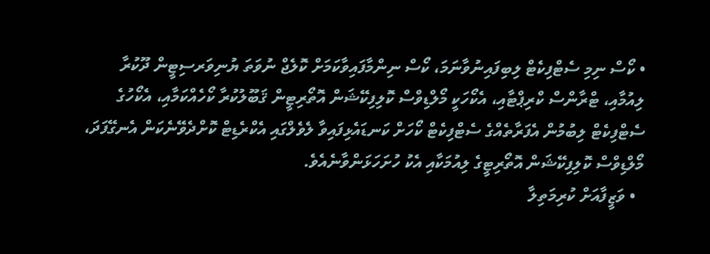• ކޯސް ނިމި ސެޓްފިކެޓް ލިބިފައިނުވާނަމަ، ކޯސް ނިންމާފައިވާކަމަށް ކޮލެޖް ނުވަތަ ޔުނިވަރސިޓީން ދޫކުރާ ލިއުމާއި، ޓްރާންސް ކްރިޕްޓާއި، އެކޯހަކީ މޯލްޑިވްސް ކޮލިފިކޭޝަން އޮތޯރިޓީން ޤަބޫލުކުރާ ކޯހެއްކަމާއި، އެކޯހުގެ ސެޓްފިކެޓް ލިބުމުން އެފަރާތެއްގެ ސެޓްފިކެޓް ކޯހަށް ކަނޑައެޅިފައިވާ ލެވެލްގައި އެކްރެޑިޓް ކޮށްދެވޭނެކަން އެނގޭފަދަ، މޯލްޑިވްސް ކޮލިފިކޭޝަން އޮތޯރިޓީގެ ލިއުމަކާއި އެކު ހުށަހަޅަންވާނެއެވެ.
  • ވަޒީފާއަށް ކުރިމަތިލާ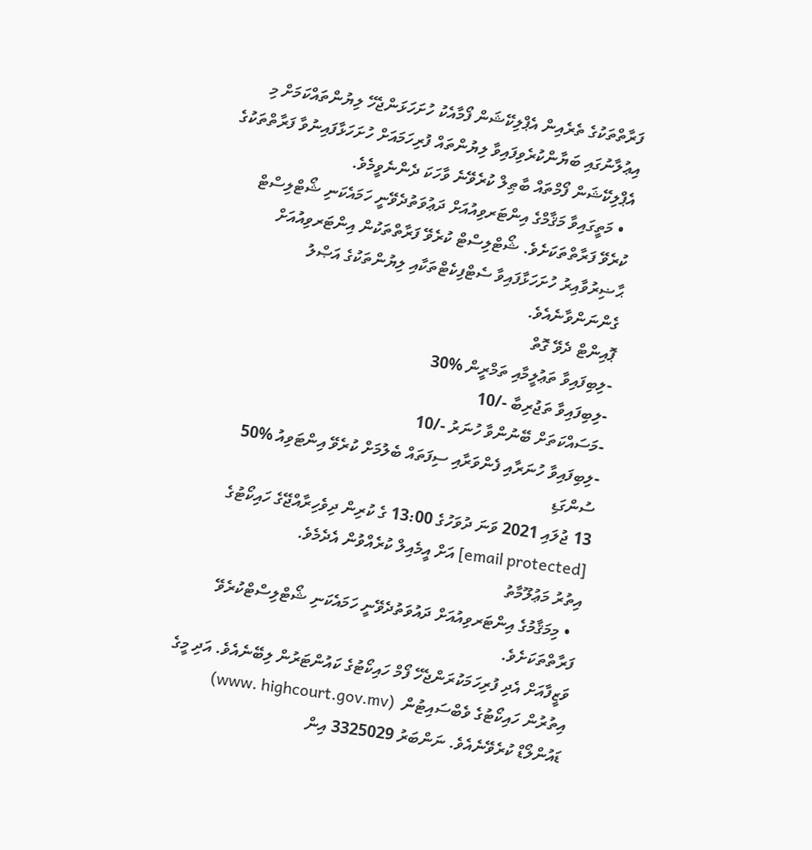ފަރާތްތަކުގެ ތެރެއިން އެޕްލިކޭޝަން ފޯމާއެކު ހުށަހަޅަންޖެހޭ ލިޔުންތައްކަމަށް މި އިޢުލާނުގައި ބަޔާންކުރެވިފައިވާ ލިޔުންތައް ފުރިހަމައަށް ހުށަހަޅާފައިނުވާ ފަރާތްތަކުގެ އެޕްލިކޭޝަން ފޯމްތައް ބާޠިލް ކުރެވޭނެ ވާހަކަ ދެންނެވީމެވެ.
  • މަތީގައިވާ މަޤާމްގެ އިންޓަރވިއުއަށް ދަޢުވަތުދެވޭނީ ހަމައެކަނި ޝޯޓްލިސްޓް ކުރެވޭ ފަރާތްތަކަށެވެ. ޝޯޓްލިސްޓް ކުރެވޭ ފަރާތްތަކުން އިންޓަރވިއުއަށް ޙާޟިރުވާއިރު ހުށަހަޅާފައިވާ ސެޓްފިކެޓްތަކާއި ލިޔުންތަކުގެ އަޞްލު ގެންނަންވާނެއެވެ.
ޕޮއިންޓް ދެވޭ ގޮތް
-ލިބިފައިވާ ތަޢުލީމާއި ތަމްރީން %30
-ލިބިފައިވާ ތަޖުރިބާ -/10
-މަސައްކަތަށް ބޭނުންވާ ހުނަރު -/10
-ލިބިފައިވާ ހުނަރާއި ފެންވަރާއި ސިފަތައް ބެލުމަށް ކުރެވޭ އިންޓަވިއު %50
ސުންގަޑި
13 ޖުލައި 2021 ވަނަ ދުވަހުގެ 13:00 ގެ ކުރިން ދިވެހިރާއްޖޭގެ ހައިކޯޓުގެ [email protected] އަށް އީމެއިލް ކުރެއްވުން އެދެމެވެ.
އިތުރު މަޢުލޫމާތު
  • މިމަޤާމުގެ އިންޓަރވިއުއަށް ދައުވަތުދެވޭނީ ހަމައެކަނި ޝޯޓްލިސްޓްކުރެވޭ ފަރާތްތަކަށެވެ.
ވަޒީފާއަށް އެދި ފުރިހަމަކުރަންޖެހޭ ފޯމް ހައިކޯޓުގެ ކައުންޓަރުން ލިބޭނެއެވެ. އަދި މީގެ އިތުރުން ހައިކޯޓުގެ ވެބްސައިޓުން  (www. highcourt.gov.mv) ޑައުންލޯޑް ކުރެވޭނެއެވެ. ނަންބަރު 3325029 އިން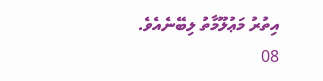އިތުރު މަޢުލޫމާތު ލިބޭނެއެވެ.
08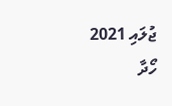ޖުލައި 2021
ހޯދާ